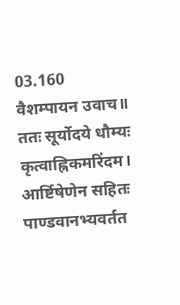03.160
वैशम्पायन उवाच॥
ततः सूर्योदये धौम्यः कृत्वाह्निकमरिंदम। आर्ष्टिषेणेन सहितः पाण्डवानभ्यवर्तत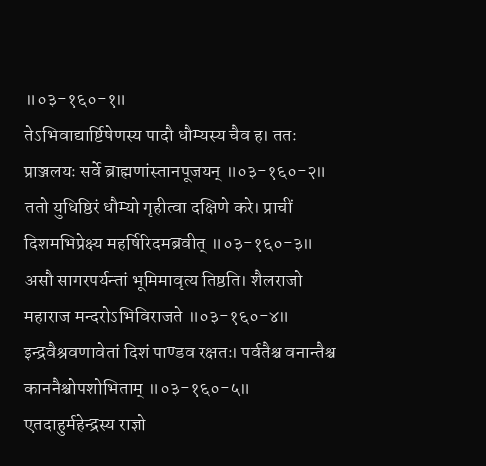॥०३-१६०-१॥
तेऽभिवाद्यार्ष्टिषेणस्य पादौ धौम्यस्य चैव ह। ततः प्राञ्जलयः सर्वे ब्राह्मणांस्तानपूजयन् ॥०३-१६०-२॥
ततो युधिष्ठिरं धौम्यो गृहीत्वा दक्षिणे करे। प्राचीं दिशमभिप्रेक्ष्य महर्षिरिदमब्रवीत् ॥०३-१६०-३॥
असौ सागरपर्यन्तां भूमिमावृत्य तिष्ठति। शैलराजो महाराज मन्दरोऽभिविराजते ॥०३-१६०-४॥
इन्द्रवैश्रवणावेतां दिशं पाण्डव रक्षतः। पर्वतैश्च वनान्तैश्च काननैश्चोपशोभिताम् ॥०३-१६०-५॥
एतदाहुर्महेन्द्रस्य राज्ञो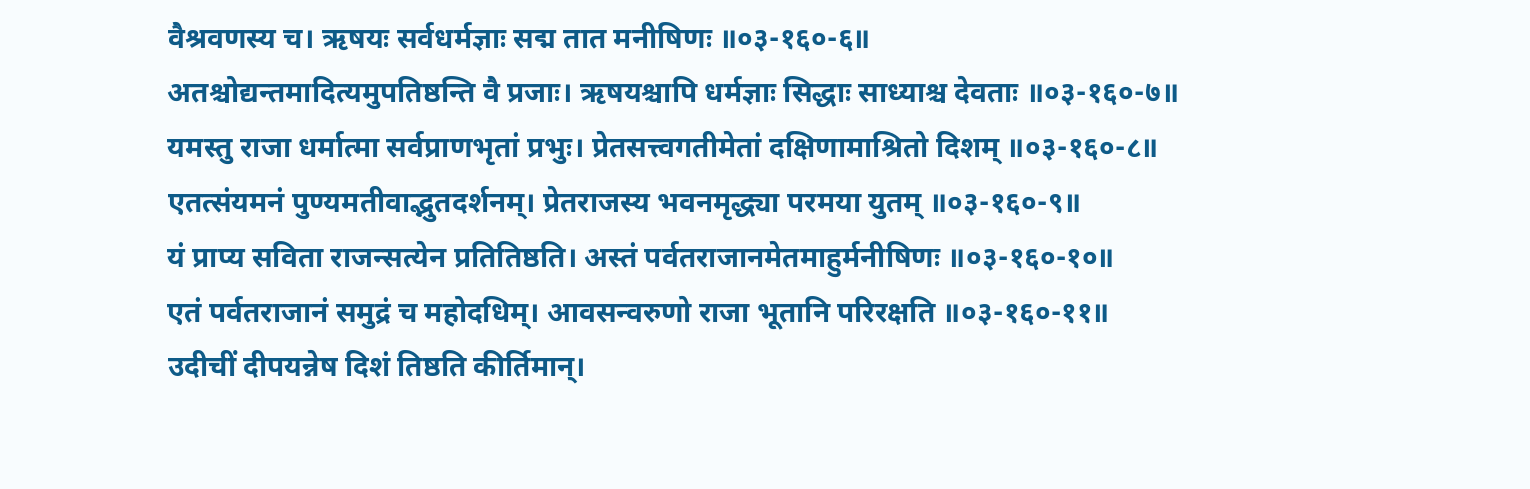वैश्रवणस्य च। ऋषयः सर्वधर्मज्ञाः सद्म तात मनीषिणः ॥०३-१६०-६॥
अतश्चोद्यन्तमादित्यमुपतिष्ठन्ति वै प्रजाः। ऋषयश्चापि धर्मज्ञाः सिद्धाः साध्याश्च देवताः ॥०३-१६०-७॥
यमस्तु राजा धर्मात्मा सर्वप्राणभृतां प्रभुः। प्रेतसत्त्वगतीमेतां दक्षिणामाश्रितो दिशम् ॥०३-१६०-८॥
एतत्संयमनं पुण्यमतीवाद्भुतदर्शनम्। प्रेतराजस्य भवनमृद्ध्या परमया युतम् ॥०३-१६०-९॥
यं प्राप्य सविता राजन्सत्येन प्रतितिष्ठति। अस्तं पर्वतराजानमेतमाहुर्मनीषिणः ॥०३-१६०-१०॥
एतं पर्वतराजानं समुद्रं च महोदधिम्। आवसन्वरुणो राजा भूतानि परिरक्षति ॥०३-१६०-११॥
उदीचीं दीपयन्नेष दिशं तिष्ठति कीर्तिमान्।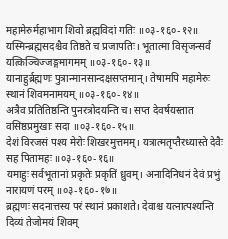महामेरुर्महाभाग शिवो ब्रह्मविदां गतिः ॥०३-१६०-१२॥
यस्मिन्ब्रह्मसदश्चैव तिष्ठते च प्रजापतिः। भूतात्मा विसृजन्सर्वं यत्किञ्चिज्जङ्गमागमम् ॥०३-१६०-१३॥
यानाहुर्ब्रह्मणः पुत्रान्मानसान्दक्षसप्तमान्। तेषामपि महामेरुः स्थानं शिवमनामयम् ॥०३-१६०-१४॥
अत्रैव प्रतितिष्ठन्ति पुनरत्रोदयन्ति च। सप्त देवर्षयस्तात वसिष्ठप्रमुखाः सदा ॥०३-१६०-१५॥
देशं विरजसं पश्य मेरोः शिखरमुत्तमम्। यत्रात्मतृप्तैरध्यास्ते देवैः सह पितामहः ॥०३-१६०-१६॥
यमाहुः सर्वभूतानां प्रकृतेः प्रकृतिं ध्रुवम्। अनादिनिधनं देवं प्रभुं नारायणं परम् ॥०३-१६०-१७॥
ब्रह्मणः सदनात्तस्य परं स्थानं प्रकाशते। देवाश्च यत्नात्पश्यन्ति दिव्यं तेजोमयं शिवम्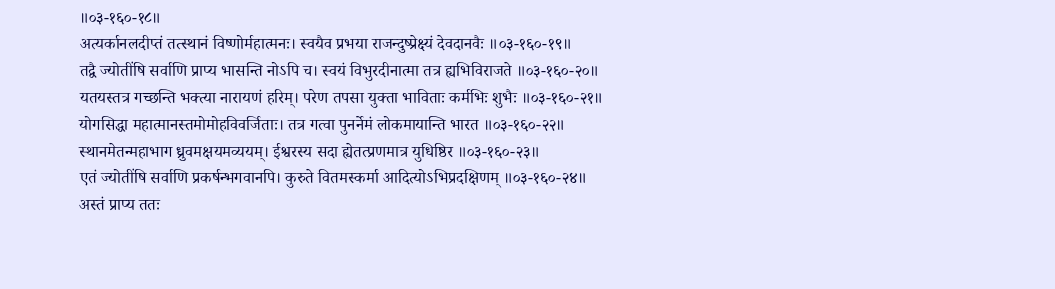॥०३-१६०-१८॥
अत्यर्कानलदीप्तं तत्स्थानं विष्णोर्महात्मनः। स्वयैव प्रभया राजन्दुष्प्रेक्ष्यं देवदानवैः ॥०३-१६०-१९॥
तद्वै ज्योतींषि सर्वाणि प्राप्य भासन्ति नोऽपि च। स्वयं विभुरदीनात्मा तत्र ह्यभिविराजते ॥०३-१६०-२०॥
यतयस्तत्र गच्छन्ति भक्त्या नारायणं हरिम्। परेण तपसा युक्ता भाविताः कर्मभिः शुभैः ॥०३-१६०-२१॥
योगसिद्धा महात्मानस्तमोमोहविवर्जिताः। तत्र गत्वा पुनर्नेमं लोकमायान्ति भारत ॥०३-१६०-२२॥
स्थानमेतन्महाभाग ध्रुवमक्षयमव्ययम्। ईश्वरस्य सदा ह्येतत्प्रणमात्र युधिष्ठिर ॥०३-१६०-२३॥
एतं ज्योतींषि सर्वाणि प्रकर्षन्भगवानपि। कुरुते वितमस्कर्मा आदित्योऽभिप्रदक्षिणम् ॥०३-१६०-२४॥
अस्तं प्राप्य ततः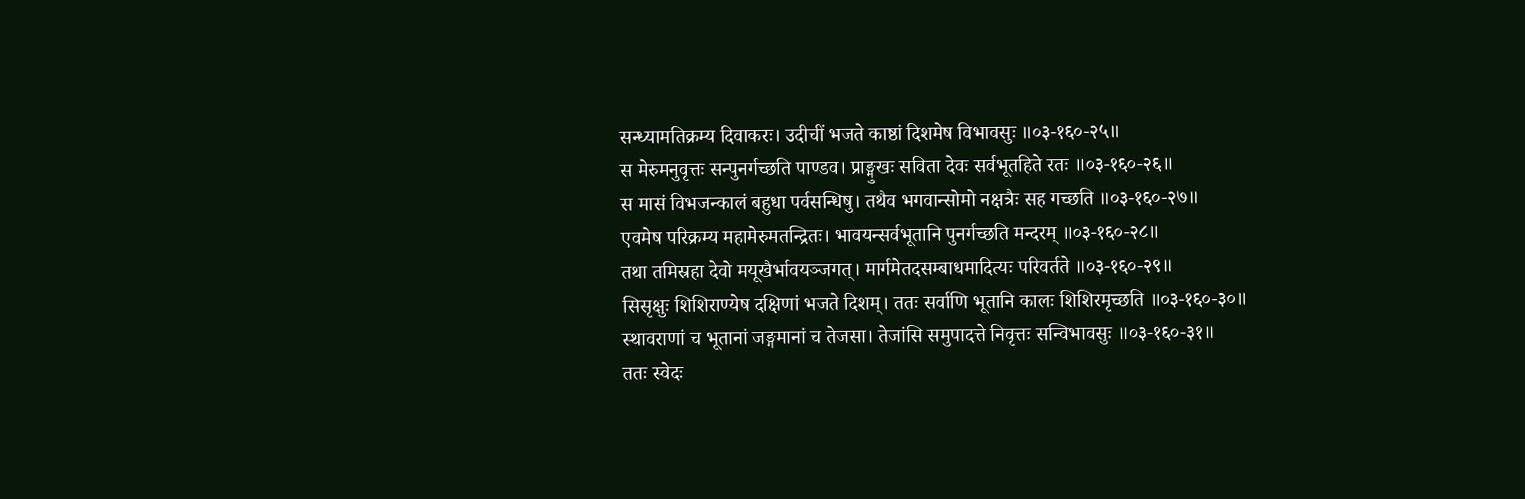सन्ध्यामतिक्रम्य दिवाकरः। उदीचीं भजते काष्ठां दिशमेष विभावसुः ॥०३-१६०-२५॥
स मेरुमनुवृत्तः सन्पुनर्गच्छति पाण्डव। प्राङ्मुखः सविता देवः सर्वभूतहिते रतः ॥०३-१६०-२६॥
स मासं विभजन्कालं बहुधा पर्वसन्धिषु। तथैव भगवान्सोमो नक्षत्रैः सह गच्छति ॥०३-१६०-२७॥
एवमेष परिक्रम्य महामेरुमतन्द्रितः। भावयन्सर्वभूतानि पुनर्गच्छति मन्दरम् ॥०३-१६०-२८॥
तथा तमिस्रहा देवो मयूखैर्भावयञ्जगत्। मार्गमेतदसम्बाधमादित्यः परिवर्तते ॥०३-१६०-२९॥
सिसृक्षुः शिशिराण्येष दक्षिणां भजते दिशम्। ततः सर्वाणि भूतानि कालः शिशिरमृच्छति ॥०३-१६०-३०॥
स्थावराणां च भूतानां जङ्गमानां च तेजसा। तेजांसि समुपादत्ते निवृत्तः सन्विभावसुः ॥०३-१६०-३१॥
ततः स्वेदः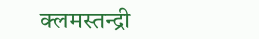क्लमस्तन्द्री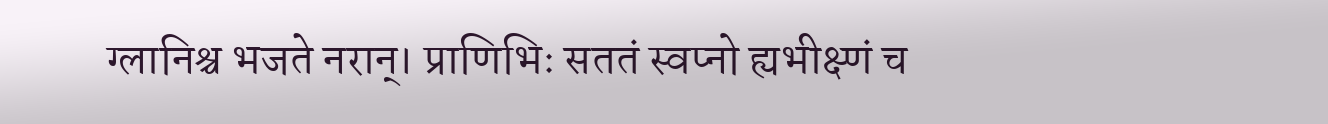ग्लानिश्च भजते नरान्। प्राणिभिः सततं स्वप्नो ह्यभीक्ष्णं च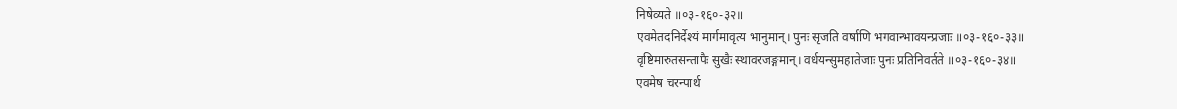निषेव्यते ॥०३-१६०-३२॥
एवमेतदनिर्देश्यं मार्गमावृत्य भानुमान्। पुनः सृजति वर्षाणि भगवान्भावयन्प्रजाः ॥०३-१६०-३३॥
वृष्टिमारुतसन्तापैः सुखैः स्थावरजङ्गमान्। वर्धयन्सुमहातेजाः पुनः प्रतिनिवर्तते ॥०३-१६०-३४॥
एवमेष चरन्पार्थ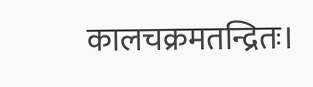कालचक्रमतन्द्रितः।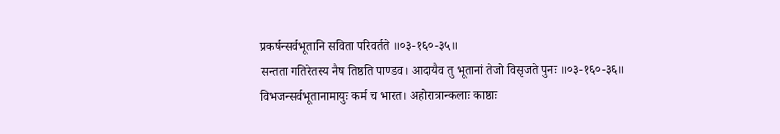प्रकर्षन्सर्वभूतानि सविता परिवर्तते ॥०३-१६०-३५॥
सन्तता गतिरेतस्य नैष तिष्ठति पाण्डव। आदायैव तु भूतानां तेजो विसृजते पुनः ॥०३-१६०-३६॥
विभजन्सर्वभूतानामायुः कर्म च भारत। अहोरात्रान्कलाः काष्ठाः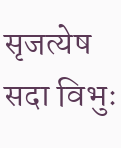सृजत्येष सदा विभुः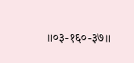॥०३-१६०-३७॥